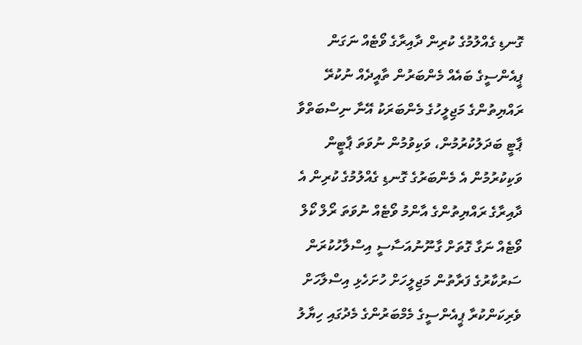ގޮނޑި ގެއްލުމުގެ ކުރިން ދާއިރާގެ ވޯޓެއް ނަގަން ޕީއެންސީގެ ބައެއް މެންބަރުން ތާއީދެއް ނުކުރޭ
ރައްޔިތުންގެ މަޖިލީހުގެ މެންބަރަކު އޭނާ ނިސްބަތްވާ ޕާޓީ ބަދަލުކުރުމުން، ވަކިވުމުން ނުވަތަ ޕާޓީން ވަކިކުރުމުން އެ މެންބަރުގެ ގޮނޑި ގެއްލުމުގެ ކުރިން އެ ދާއިރާގެ ރައްޔިތުންގެ އާންމު ވޯޓެއް ނުވަތަ ރޯލް ކޯލް ވޯޓެއް ނަގާ ގޮތަށް ގާނޫނުއަސާސީ އިސްލާހުކުރަން ސަރުކާރުގެ ފަރާތުން މަޖިލީހަށް ހުށަހެޅި އިސްލާހަށް ވެރިކަންކުރާ ޕީއެންސީގެ މެމްބަރުންގެ މެދުގައި ހިޔާލު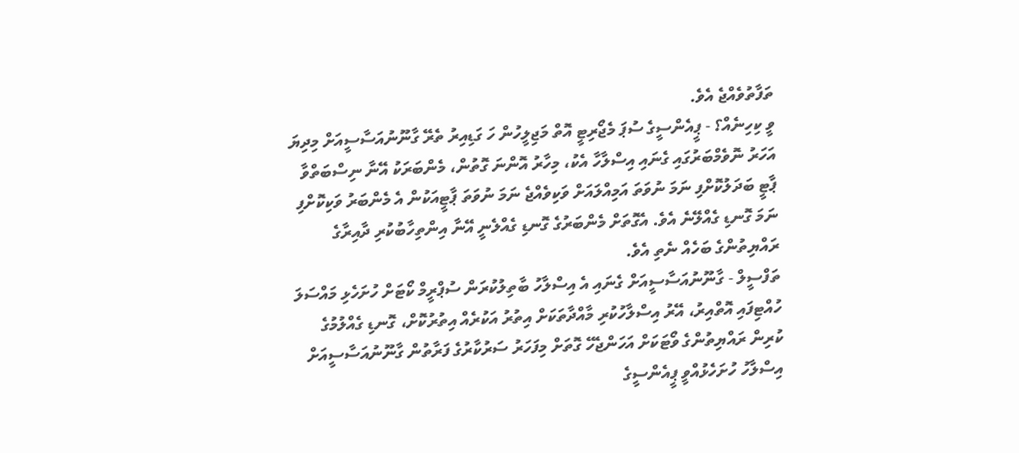ތަފާތުވެއްޖެ އެވެ.
ވީ ކިހިނެއް؟ - ޕީއެންސީގެ ސުޕަ މެޖޯރިޓީ އޮތް މަޖިލީހުން ހަ ގަޑިއިރު ތެރޭ ގާނޫނުއަސާސީއަށް މިދިޔަ އަހަރު ނޮވެމްބަރުގައި ގެނައި އިސްލާހާ އެކު، މިހާރު އޮންނަ ގޮތުން، މެންބަރަކު އޭނާ ނިސްބަތްވާ ޕާޓީ ބަދަލުކޮށްފި ނަމަ ނުވަތަ އަމިއްލައަށް ވަކިވެއްޖެ ނަމަ ނުވަތަ ޕާޓީއަކުން އެ މެންބަރު ވަކިކޮށްފި ނަމަ ގޮނޑި ގެއްލޭނެ އެވެ. އެގޮތަށް މެންބަރުގެ ގޮނޑި ގެއްލެނީ އޭނާ އިންތިހާބުކުރި ދާއިރާގެ ރައްޔިތުންގެ ބަހެއް ނެތި އެވެ.
ތަފްސީލް - ގާނޫނުއަސާސީއަށް ގެނައި އެ އިސްލާހު ބާތިލުކުރަން ސުޕްރީމް ކޯޓަށް ހުށަހެޅި މައްސަލަ ހުއްޓިފައި އޮތްއިރު، އޭރު އިސްލާހުކުރި މާއްދާތަކަށް އިތުރު އަކުރެއް އިތުރުކޮށް، ގޮނޑި ގެއްލުމުގެ ކުރިން ރައްޔިތުންގެ ވޯޓަކަށް އަހަންޖެހޭ ގޮތަށް މިފަހަރު ސަރުކާރުގެ ފަރާތުން ގާނޫނުއަސާސީއަށް އިސްލާހު ހުށަހެޅުއްވީ ޕީއެންސީގެ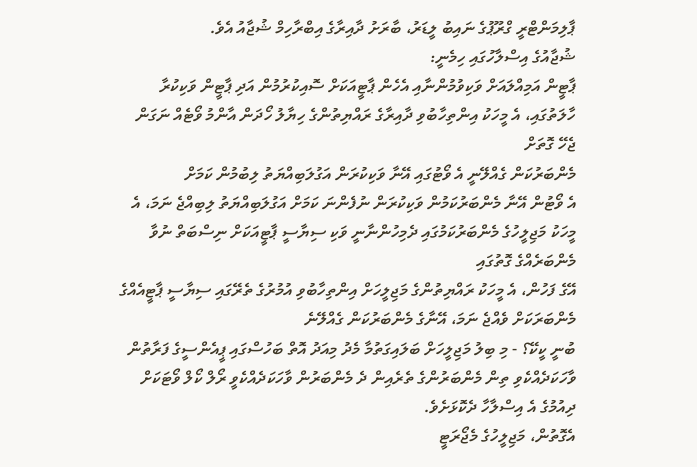ޕާލިމަންޓްރީ ގްރޫޕުގެ ނައިބު ލީޑަރު، ބާރަށު ދާއިރާގެ އިބްރާހިމް ޝުޖާއު އެވެ.
ޝުޖާއުގެ އިސްލާހުގައި ހިމެނީ:
ޕާޓީން އަމިއްލައަށް ވަކިވުމުންނާއި އެހެން ޕާޓީއަކަށް ސޮއިކުރުމުން އަދި ޕާޓީން ވަކިކުރާ ހާލަތުގައި، އެ މީހަކު އިންތިހާބުވި ދާއިރާގެ ރައްޔިތުންގެ ހިޔާލު ހޯދަން އާންމު ވޯޓެއް ނަގަން ޖެހޭ ގޮތަށް
މެންބަރުކަން ގެއްލޭނީ އެ ވޯޓުގައި އޭނާ ވަކިކުރަން އަގުލަބިއްޔަތު ލިބުމުން ކަމަށް
އެ ވޯޓުން އޭނާ މެންބަރުކަމުން ވަކިކުރަން ނުފެންނަ ކަމަށް އަގުލަބިއްޔަތު ލިބިއްޖެ ނަމަ، އެ މީހަކު މަޖިލީހުގެ މެންބަރުކަމުގައި ދެމިހުންނާނީ ވަކި ސިޔާސީ ޕާޓީއަކަށް ނިސްބަތް ނުވާ މެންބަރެއްގެ ގޮތުގައި
އޭގެ ފަހުން، އެ މީހަކު ރައްޔިތުންގެ މަޖިލީހަށް އިންތިހާބުވި އުމުރުގެ ތެރޭގައި ސިޔާސީ ޕާޓީއެއްގެ މެންބަރަކަށް ވެއްޖެ ނަމަ، އޭނާގެ މެންބަރުކަން ގެއްލޭނެ
ބުނީ ކީކޭ؟ - މި ބިލު މަޖިލީހަށް ބަލައިގަތުމާ މެދު މިއަދު އޮތް ބަހުސްގައި ޕީއެންސީގެ ފަރާތުން ވާހަކަދެއްކެވި ތިން މެންބަރުންގެ ތެރެއިން ދެ މެންބަރުން ވާހަކަދެއްކެވީ ރޯލް ކޯލް ވޯޓަކަށް ދިއުމުގެ އެ އިސްލާހާ ދެކޮޅަށެވެ.
އެގޮތުން، މަޖިލީހުގެ މެޖޯރަޓީ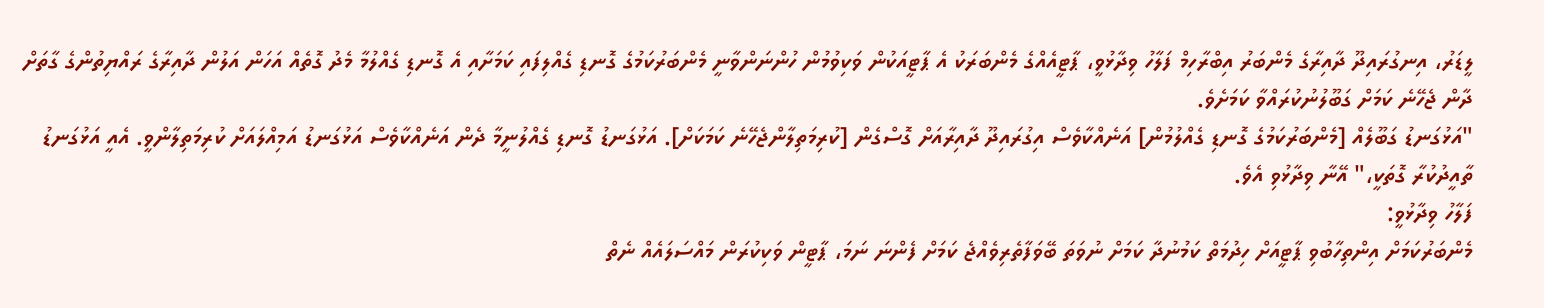ލީޑަރު، އިނގުރައިދޫ ދާއިރާގެ މެންބަރު އިބްރާހިމް ފަލާހު ވިދާޅުވީ، ޕާޓީއެއްގެ މެންބަރަކު އެ ޕާޓީއަކުން ވަކިވުމުން ހުންނަންވާނީ މެންބަރުކަމުގެ ގޮނޑި ގެއްލިފައި ކަމަށާއި އެ ގޮނޑި ގެއްލުމާ މެދު ގޮތެއް އަހަން އަލުން ދާއިރާގެ ރައްޔިތުންގެ ގާތަށް ދާން ޖެހޭނެ ކަމަށް ގަބޫލުނުކުރައްވާ ކަމަށެވެ.
"އަޅުގަނޑު ގަބޫލެއް [މެންބަރުކަމުގެ ގޮނޑި ގެއްލުމުން] އަނެއްކާވެސް އިގުރައިދޫ ދާއިރާއަށް ގޮސްގެން [ކުރިމަތިލާންޖެހޭނެ ކަމަކަށް]. އަޅުގަނޑު ގޮނޑި ގެއްލުނީމާ ދެން އަނެއްކާވެސް އަޅުގަނޑު އަމިއްލައަށް ކުރިމަތިލާންވީ. އެއީ އަޅުގަނޑު ތާއީދުކުރާ ގޮތަކީ،" އޭނާ ވިދާޅުވި އެވެ.
ފަލާހު ވިދާޅުވީ:
މެންބަރުކަމަށް އިންތިހާބުވި ޕާޓީއަށް ހިދުމަތް ކަމުނުދާ ކަމަށް ނުވަތަ ބޭވަފާތެރިވެއްޖެ ކަމަށް ފެންނަ ނަމަ، ޕާޓީން ވަކިކުރަން މައްސަލައެއް ނެތް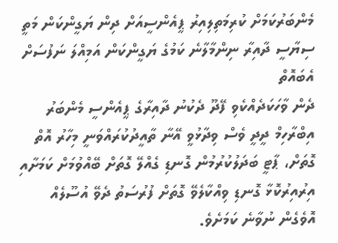މެންބަރުކަމަށް ކުރިމަތިލިއިރު ޕީއެންސީއަށް ދިން ޔަގީންކަން މަތީ ސިޔާސީ ދާއިރާ ނިންމާލާނެ ކަމުގެ ޔަގީންކަން އަމިއްލަ ނަފުސަށް އެބައޮތް
ދެން ވާހަކަދެއްކެވި ފޭދޫ ދެކުނު ދާއިރާގެ ޕީއެންސީ މެންބަރު އިބްރާހިމް ދީދީ ވެސް ވިދާޅުވީ އޭނާ ތާއީދުކުރައްވަނީ މިހާރު އޮތް ގޮތަށް، ޕާޓީ ބަދަލުކުރުމުން ގޮނޑި ގެއްލޭ ގޮތަށް ބޭއްވުމަށް ކަމަށާއި އިރުއިރުކޮޅާ ގޮނޑި ވިއްކާލެވޭ ގޮތަށް ފުރުސަތު ދެވޭ އުސޫލެއް އޮވެގެން ނުވާނެ ކަމަށެވެ.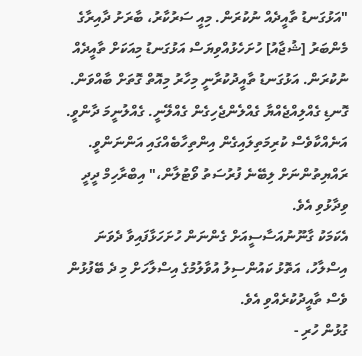"އަޅުގަނޑު ތާއީދެއް ނުކުރަން. މިއީ ސަރުކާރު، ބާރަށު ދާއިރާގެ މެންބަރު [ޝުޖާއު] ހުށަހެޅުއްވިޔަސް އަޅުގަނޑު މިއަކަށް ތާއީދެއް ނުކުރަން. އަޅުގަނޑު ތާއީދުކުރާނީ މިހާރު މިއޮތް ގޮތަށް ބާއްވަން. ގޮނޑި ގެއްލިއްޖެއްޔާ ގެއްލެންޖެހިގެން ގެއްލޭނީ. ގެއްލުނީމަ ދާންވީ. އަނެއްކާވެސް ކުރިމަތިލައިގެން އިންތިހާބެއްގައި އަންނަންވީ. ރައްޔިތުންނަށް ލިބޭނެ ފުރުސަތު ވޯޓުލާން،" އިބްރާހިމް ދީދީ ވިދާޅުވި އެވެ.
އެކަމަކު ގާނޫނުއަސާސީއަށް ގެންނަން ހުށަހަޅާފައިވާ ދެވަނަ އިސްލާހު، އަތޮޅު ކައުންސިލު އުވާލުމުގެ އިސްލާހަށް މި ދެ ބޭފުޅުން ވެސް ތާއީދުކުރެއްވި އެވެ.
ގުޅުން ހުރި -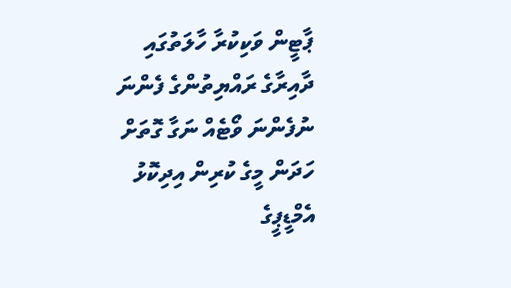ޕާޓީން ވަކިކުރާ ހާލަތުގައި ދާއިރާގެ ރައްޔިތުންގެ ފެންނަ ނުފެންނަ ވޯޓެއް ނަގާ ގޮތަށް ހަދަން މީގެ ކުރިން އިދިކޮޅު އެމްޑީޕީގެ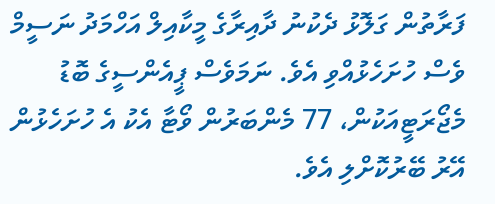ފަރާތުން ގަލޮޅު ދެކުނު ދާއިރާގެ މީކާއިލް އަހްމަދު ނަސީމް ވެސް ހުށަހެޅުއްވި އެވެ. ނަމަވެސް ޕީއެންސީގެ ބޮޑު މެޖޯރަޓީއަކުން، 77 މެންބަރުން ވޯޓާ އެކު އެ ހުށަހެޅުން އޭރު ބޭރުކޮށްލި އެވެ.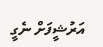އަރުޝީފަށް ނެގީ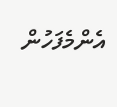އެންމެފަހުން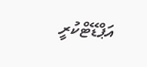އަޕްޑޭޓްކުރީ